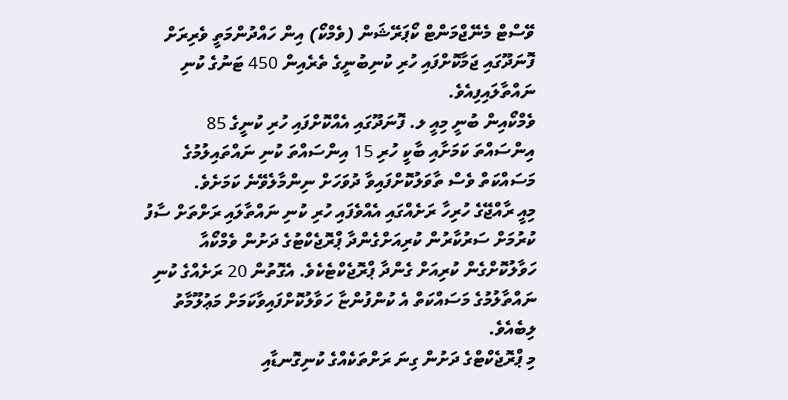ވޭސްޓް މެނޭޖްމަންޓް ކޯޕަރޭޝަން (ވެމްކޯ) އިން ހައްދުންމަތީ ވެރިރަށް ފޮނަދޫގައި ޖަމާކޮށްފައި ހުރި ކުނިބުނީގެ ތެރެއިން 450 ޓަނުގެ ކުނި ނައްތާލައިފިއެވެ.
ވެމްކޯއިން ބުނީ މިއީ ލ. ފޮނަދޫގައި އެއްކޮށްފައި ހުރި ކުނީގެ 85 އިންސައްތަ ކަމަށާއި ބާކީ ހުރި 15 އިންސައްތަ ކުނި ނައްތައިލުމުގެ މަސައްކަތް ވެސް ތާވަލުކޮށްފައިވާ ދުވަހަށް ނިންމާލެވޭނެ ކަމަށެވެ.
މިއީ ރާއްޖޭގެ ހުރިހާ ރަށެއްގައި އެއްވެފައި ހުރި ކުނި ނައްތާލައި ރަށްތަށް ސާފު ކުރުމަށް ސަރުކާރުން ކުރިއަށްގެންދާ ޕްރޮޖެކްޓުގެ ދަށުން ވެމްކޯއާ ހަވާލުކޮށްގެން ކުރިއަށް ގެންދާ ޕްރޮޖެކްޓެކެވެ. އެގޮތުން 20 ރަށެއްގެ ކުނި ނައްތާލުމުގެ މަސައްކަތް އެ ކުންފުންޏާ ހަވާލުކޮށްފައިވާކަމަށް މަޢުލޫމާތު ލިބެއެވެ.
މި ޕްރޮޖެކްޓްގެ ދަށުން ގިނަ ރަށްތަކެއްގެ ކުނިގޮނޑާއި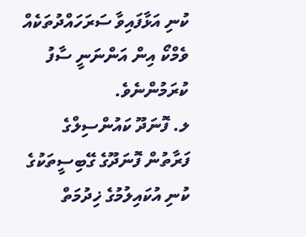ކުނި އަޅާފައިވާ ސަރަހައްދުތަކެއް ވެމްކޯ އިން އަންނަނީ ސާފު ކުރަމުންނެވެ.
ލ. ފޮނަދޫ ކައުންސިލްގެ ފަރާތުން ފޮނަދޫގެ ގޭބިސީތަކުގެ ކުނި އުކައިލުމުގެ ޚިދުމަތް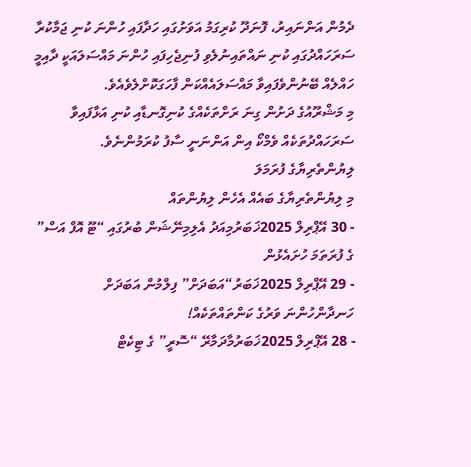ދެމުން އަންނައިރު، ފޮނަދޫ ކުރިގަމު އަވަށުގައި ހަދާފައި ހުންނަ ކުނި ޖަމާކުރާ ސަރަހައްދުގައި ކުނި ނައްތައިނުލެވި ފުނިޖެހިފައި ހުންނަ މައްސަލައަކީ ދާއިމީ ހައްލެއް ބޭނުންވެފައިވާ މައްސަލައެއްކަން ފާހަގަކޮށްލެވެއެވެ.
މި މަޝްރޫއުގެ ދަށުން ގިނަ ރަށްތަކެއްގެ ކުނިގޮނޑާއި ކުނި އަޅާފައިވާ ސަރަހައްދުތަކެއް ވެމްކޯ އިން އަންނަނީ ސާފު ކުރަމުންނެވެ.
ލިޔުންތެރިޔާގެ ފުރަމަލަ
މި ލިޔުންތެރިޔާގެ ބައެއް އެހެން ލިޔުންތައް
- 30 އޭޕްރިލް 2025ޚަބަރުމިއަދު އެލިމިނޭޝަން ބުރުގައި “ޓޫ އޮފް އަސް” ގެ ފުރަތަމަ ހުށައެޅުން
- 29 އޭޕްރިލް 2025ޚަބަރު“އަބަދަށް” ފިލްމުން އަބަދަށް ހަނދާންހުންނަ ވަރުގެ ކަންތައްތަކެއް!
- 28 އޭޕްރިލް 2025ޚަބަރުމާދަމާރޭ “ސޮރީ” ގެ ޓިކެޓް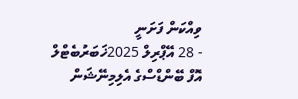ވިއްކަން ފަށަނީ
- 28 އޭޕްރިލް 2025ޚަބަރުބެޓްލް އޮފް ބޭންޑްސްގެ އެލިމިނޭޝަން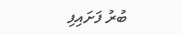ބުރު ފަށައިފި